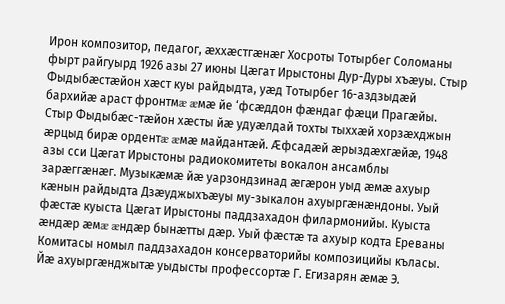Ирон композитор, педагог, æххæстгæнæг Хосроты Тотырбег Соломаны фырт райгуырд 1926 азы 27 июны Цæгат Ирыстоны Дур-Дуры хъæуы. Стыр Фыдыбæстæйон хæст куы райдыдта, уæд Тотырбег 16-аздзыдæй бархийæ араст фронтмæ æмæ йе ‘фсæддон фæндаг фæци Прагæйы. Стыр Фыдыбæс-тæйон хæсты йæ удуæлдай тохты тыххæй хорзæхджын æрцыд бирæ ордентæ æмæ майдантæй. Æфсадæй æрыздæхгæйæ, 1948 азы сси Цæгат Ирыстоны радиокомитеты вокалон ансамблы зарæггæнæг. Музыкæмæ йæ уарзондзинад æгæрон уыд æмæ ахуыр кæнын райдыдта Дзæуджыхъæуы му-зыкалон ахуыргæнæндоны. Уый фæстæ куыста Цæгат Ирыстоны паддзахадон филармонийы. Куыста æндæр æмæ æндæр бынæтты дæр. Уый фæстæ та ахуыр кодта Ереваны Комитасы номыл паддзахадон консерваторийы композицийы къласы. Йæ ахуыргæнджытæ уыдысты профессортæ Г. Егизарян æмæ Э.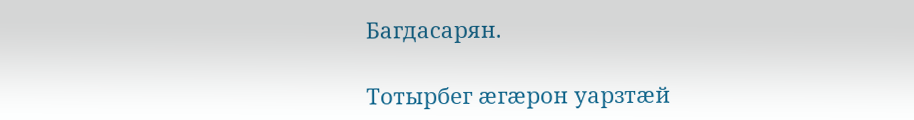Багдасарян.

Тотырбег æгæрон уарзтæй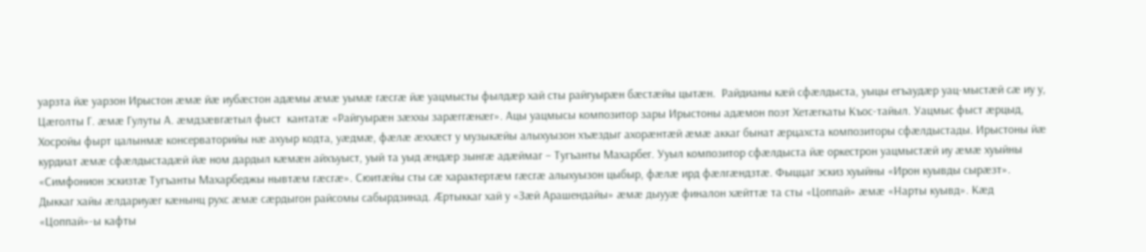уарзта йæ уарзон Ирыстон æмæ йæ иубæстон адæмы æмæ уымæ гæсгæ йæ уацмысты фылдæр хай сты райгуырæн бæстæйы цытæн.  Райдианы кæй сфæлдыста, уыцы егъаудæр уац-мыстæй сæ иу у, Цæголты Г. æмæ Гулуты А. æмдзæвгæтыл фыст  кантатæ «Райгуырæн зæххы зарæггæнæг». Ацы уацмысы композитор зары Ирыстоны адæмон поэт Хетæгкаты Къос-тайыл. Уацмыс фыст æрцыд, Хосройы фырт цалынмæ консерваторийы нæ ахуыр кодта, уæдмæ, фæлæ æххæст у музыкæйы алыхуызон хъæздыг ахорæнтæй æмæ аккаг бынат æрцахста композиторы сфæлдыстады. Ирыстоны йæ курдиат æмæ сфæлдыстадæй йæ ном дардыл кæмæн айхъуыст, уый та уыд æндæр зынгæ адæймаг – Тугъанты Махарбег. Ууыл композитор сфæлдыста йæ оркестрон уацмыстæй иу æмæ хуыйны «Симфонион эскизтæ Тугъанты Махарбеджы нывтæм гæсгæ». Сюитæйы сты сæ характертæм гæсгæ алыхуызон цыбыр, фæлæ ирд фæлгæндзтæ. Фыццаг эскиз хуыйны «Ирон куывды сырæзт». Дыккаг хайы æлдариуæг кæнынц рухс æмæ сæрдыгон райсомы сабырдзинад. Æртыккаг хай у «Зæй Арашендайы» æмæ дыууæ финалон хæйттæ та сты «Цоппай» æмæ «Нарты куывд». Кæд «Цоппай»-ы кафты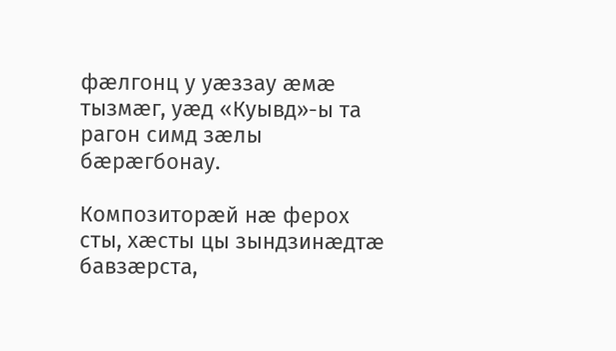фæлгонц у уæззау æмæ тызмæг, уæд «Куывд»-ы та рагон симд зæлы бæрæгбонау.

Композиторæй нæ ферох сты, хæсты цы зындзинæдтæ бавзæрста,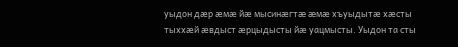уыдон дæр æмæ йæ мысинæгтæ æмæ хъуыдытæ хæсты тыххæй æвдыст æрцыдысты йæ уацмысты. Уыдон та сты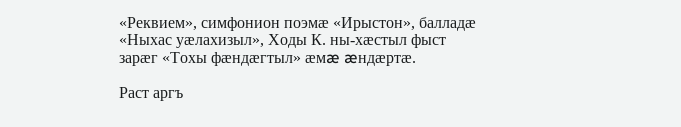«Реквием», симфонион поэмæ «Ирыстон», балладæ «Ныхас уæлахизыл», Ходы К. ны-хæстыл фыст зарæг «Тохы фæндæгтыл» æмæ æндæртæ.

Раст аргъ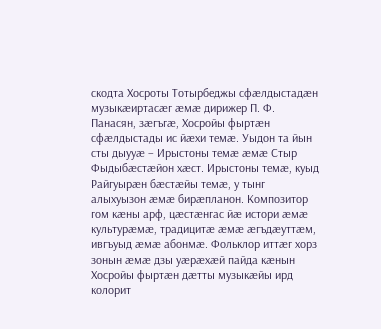скодта Хосроты Тотырбеджы сфæлдыстадæн музыкæиртасæг æмæ дирижер П. Ф. Панасян, зæгъгæ, Хосройы фыртæн сфæлдыстады ис йæхи темæ. Уыдон та йын сты дыууæ – Ирыстоны темæ æмæ Стыр Фыдыбæстæйон хæст. Ирыстоны темæ, куыд Райгуырæн бæстæйы темæ, у тынг алыхуызон æмæ бирæпланон. Композитор гом кæны арф, цæстæнгас йæ истори æмæ культурæмæ, традицитæ æмæ æгъдæуттæм, ивгъуыд æмæ абонмæ. Фольклор иттæг хорз зонын æмæ дзы уæрæхæй пайда кæнын  Хосройы фыртæн дæтты музыкæйы ирд колорит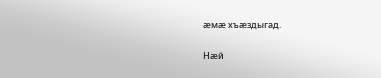æмæ хъæздыгад.

Нæй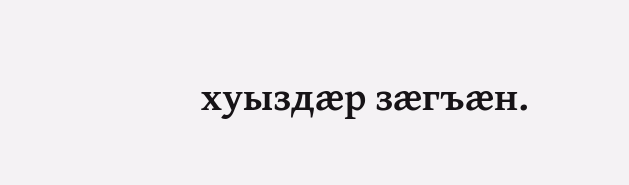хуыздæр зæгъæн.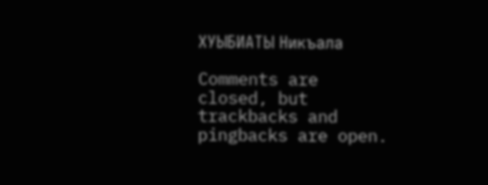ХУЫБИАТЫ Никъала

Comments are closed, but trackbacks and pingbacks are open.